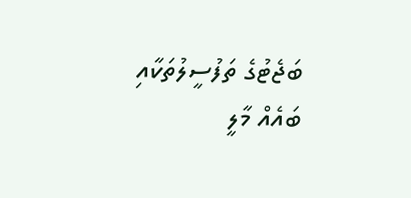ބަޖެޓުގެ ތަފުސީލުތަކާއި ބައެއް މާލީ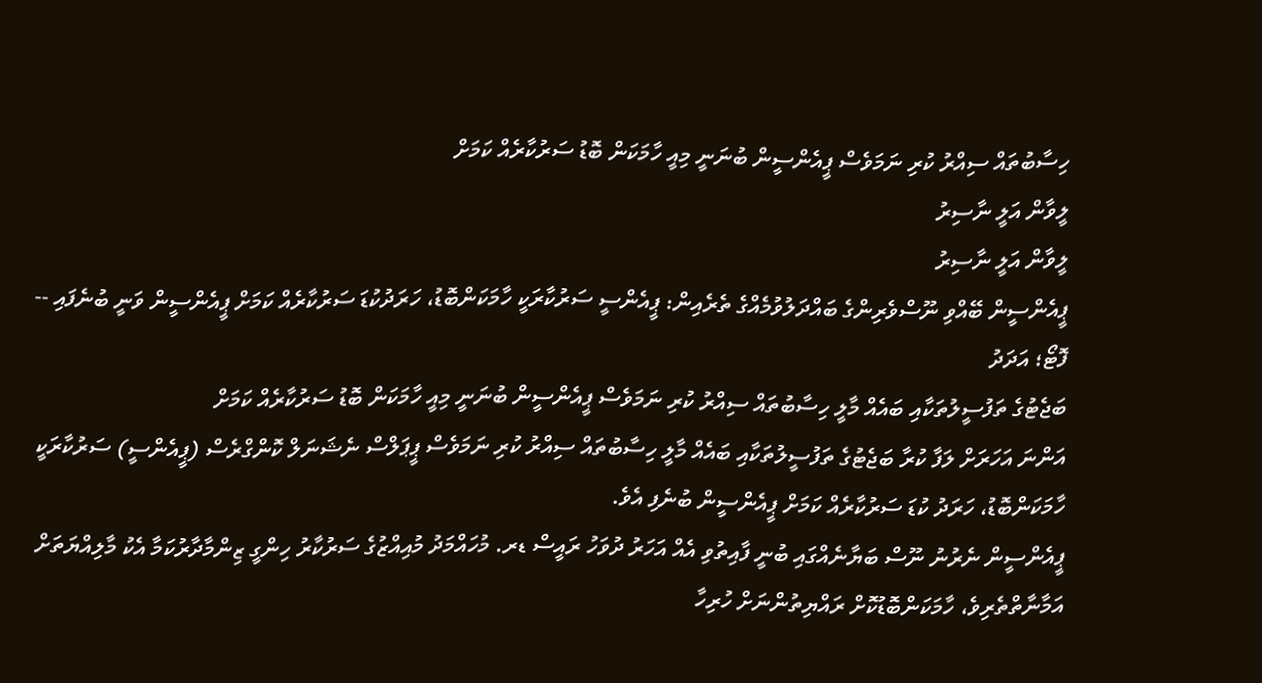ހިސާބުތައް ސިއްރު ކުރި ނަމަވެސް ޕީއެންސީން ބުނަނީ މިއީ ހާމަކަން ބޮޑު ސަރުކާރެއް ކަމަށް
ލީވާން އަލީ ނާސިރު
ލީވާން އަލީ ނާސިރު
ޕީއެންސީން ބޭއްވި ނޫސްވެރިންގެ ބައްދަލުވުމެއްގެ ތެރެއިން: ޕީއެންސީ ސަރުކާރަކީ ހާމަކަންބޮޑު، ހަރަދުކުޑަ ސަރުކާރެއް ކަމަށް ޕީއެންސީން ވަނީ ބުނެފައި -- ފޮޓޯ؛ އަދަދު
ބަޖެޓުގެ ތަފުސީލުތަކާއި ބައެއް މާލީ ހިސާބުތައް ސިއްރު ކުރި ނަމަވެސް ޕީއެންސީން ބުނަނީ މިއީ ހާމަކަން ބޮޑު ސަރުކާރެއް ކަމަށް
އަންނަ އަހަރަށް ލަފާ ކުރާ ބަޖެޓުގެ ތަފުސީލުތަކާއި ބައެއް މާލީ ހިސާބުތައް ސިއްރު ކުރި ނަމަވެސް ޕީޕަލްސް ނެޝަނަލް ކޮންގްރެސް (ޕީއެންސީ) ސަރުކާރަކީ ހާމަކަންބޮޑު، ހަރަދު ކުޑަ ސަރުކާރެއް ކަމަށް ޕީއެންސީން ބުނެފި އެވެ.
ޕީއެންސީން ނެރުނު ނޫސް ބަޔާނެއްގައި ބުނީ ފާއިތުވި އެއް އަހަރު ދުވަހު ރައީސް ޑރ. މުހައްމަދު މުއިއްޒުގެ ސަރުކާރު ހިންގީ ޒިންމާދާރުކަމާ އެކު މާލިއްޔަތަށް އަމާނާތްތެރިވެ، ހާމަކަންބޮޑުކޮށް ރައްޔިތުންނަށް ހުރިހާ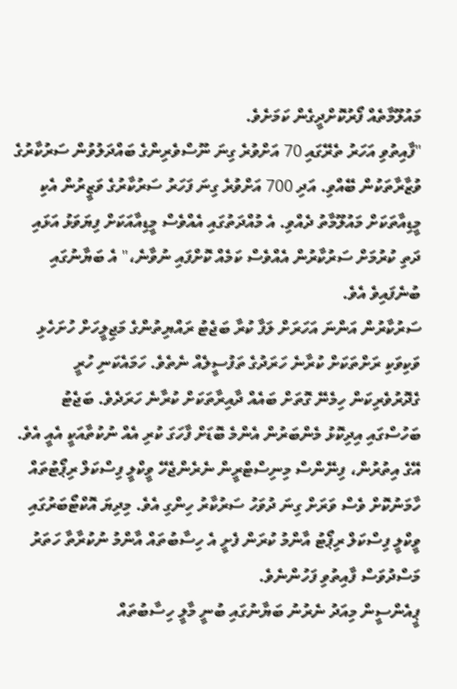މައުލޫމާތެއް ފޯރުކޮށްދީގެން ކަމަށެވެ.
"ފާއިތުވި އަހަރު ތެރޭގައި 70 އަށްވުރެ ގިނަ ނޫސްވެރިންގެ ބައްދަލުވުން ސަރުކާރުގެ ވުޒާރާތަކުން ބޭއްވި. އަދި 700 އަށްވުރެ ގިނަ ފަހަރު ސަރުކާރުގެ ވަޒީރުން އެކި މީޑިއާތަކަށް މައުލޫމާތު ދެއްވި. އެ މުއްދަތުގައި އެއްވެސް މީޑިއާއަކަށް ފިޔަވަޅު އަޅައި ދަތި ކުރުމަށް ސަރުކާރުން އެއްވެސް ކަމެއް ކޮށްފައި ނުވާނެ،" އެ ބަޔާނުގައި ބުނެފައިވެ އެވެ.
ސަރުކާރުން އަންނަ އަހަރަށް ލަފާ ކުރާ ބަޖެޓު ރައްޔިތުންގެ މަޖިލީހަށް ހުށަހެޅި ވަކިވަކި ރަށްތަކަށް ކުރާނެ ހަރަދުގެ ތަފުސީލެއް ނެތެވެ. ހަމައެކަނި ހުރީ ގެދޮރުވެރިކަން ހިމެނޭ ގޮތަށް ބައެއް ދާއިރާތަކަށް ކުރާނެ ހަރަދެވެ. ބަޖެޓު ބަހުސްގައި އިދިކޮޅު މެންބަރުން އެންމެ ބޮޑަށް ފާހަގަ ކުރި އެއް ނުކުތާއަކީ އެއީ އެވެ.
އޭގެ އިތުރުން، ފިނޭންސް މިނިސްޓްރީން ނެރެންޖެހޭ ވީކްލީ ފިސްކަލް ރިޕޯޓުތައް ހާމަނުކޮށް ވެސް ވަރަށް ގިނަ ދުވަހު ސަރުކާރު ހިންގި އެވެ. މިދިޔަ އޮކްޓޯބަރުގައި ވީކްލީ ފިސްކަލް ރިޕޯޓު އާންމު ކުރަން ފެށީ އެ ހިސާބުތައް އާންމު ނުކުރާތާ ހަތަރު މަސްދުވަސް ފާއިތުވި ފަހުންނެވެ.
ޕީއެންސީން މިއަދު ނެރުނު ބަޔާނުގައި ބުނީ މާލީ ހިސާބުތައް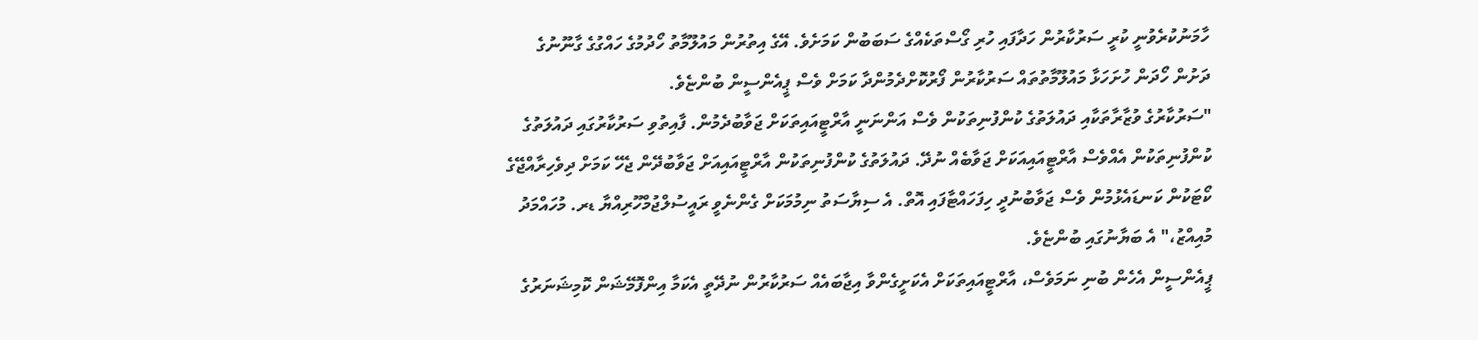ހާމަނުކުރެވުނީ ކުރީ ސަރުކާރުން ހަދާފައި ހުރި ގޯސްތަކެއްގެ ސަބަބުން ކަމަށެވެ. އޭގެ އިތުރުން މައުލޫމާތު ހޯދުމުގެ ހައްގުގެ ގާނޫނުގެ ދަށުން ހޯދަން ހުށަހަޅާ މައުލޫމާތުތައް ސަރުކާރުން ފޯރުކޮށްދެމުންދާ ކަމަށް ވެސް ޕީއެންސީން ބުންޏެވެ.
"ސަރުކާރުގެ ވުޒާރާތަކާއި ދައުލަތުގެ ކުންފުނިތަކުން ވެސް އަންނަނީ އާރްޓީއައިތަކަށް ޖަވާބުދެމުން. ފާއިތުވި ސަރުކާރުގައި ދައުލަތުގެ ކުންފުނިތަކުން އެއްވެސް އާރްޓީއައިއަކަށް ޖަވާބެއް ނުދޭ. ދައުލަތުގެ ކުންފުނިތަކުން އާރްޓީއައިއަށް ޖަވާބުދޭން ޖެހޭ ކަމަށް ދިވެހިރާއްޖޭގެ ކޯޓަކުން ކަނޑައެޅުމުން ވެސް ޖަވާބުނުދީ ހިފަހައްޓާފައި އޮތް. އެ ސިޔާސަތު ނިމުމަކަށް ގެންނެވީ ރައީސުލްޖުމްހޫރިއްޔާ ޑރ. މުހައްމަދު މުއިއްޒު،" އެ ބަޔާނުގައި ބުންޏެވެ.
ޕީއެންސީން އެހެން ބުނި ނަމަވެސް، އާރްޓީއައިތަކަށް އެކަށީގެންވާ އިޖާބައެއް ސަރުކާރުން ނުދޭތީ އެކަމާ އިންފޮމޭޝަން ކޮމިޝަނަރުގެ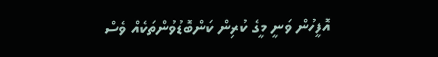އޮފީހުން ވަނީ މީގެ ކުރިން ކަންބޮޑުވުންތަކެއް ވެސް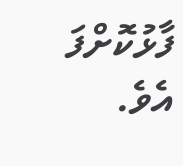ފާޅުކޮށްފަ އެވެ.